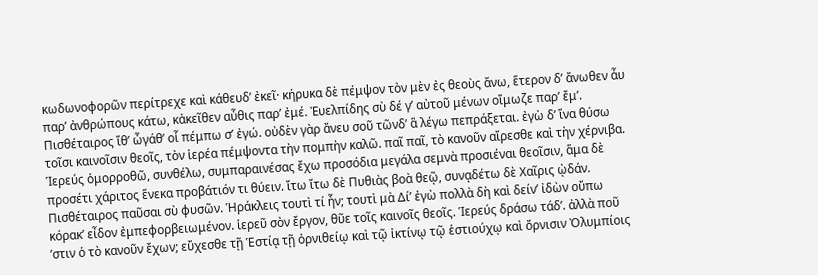κωδωνοφορῶν περίτρεχε καὶ κάθευδʼ ἐκεῖ· κήρυκα δὲ πέμψον τὸν μὲν ἐς θεοὺς ἄνω, ἕτερον δʼ ἄνωθεν ἆυ παρʼ ἀνθρώπους κάτω, κἀκεῖθεν αὖθις παρʼ ἐμέ. Ἐυελπίδης σὺ δέ γʼ αὐτοῦ μένων οἴμωζε παρʼ ἔμʼ. Πισθέταιρος ἴθʼ ὦγάθʼ οἷ πέμπω σʼ ἐγώ. οὐδὲν γὰρ ἄνευ σοῦ τῶνδʼ ἃ λέγω πεπράξεται. ἐγὼ δʼ ἵνα θύσω τοῖσι καινοῖσιν θεοῖς, τὸν ἱερέα πέμψοντα τὴν πομπὴν καλῶ. παῖ παῖ, τὸ κανοῦν αἴρεσθε καὶ τὴν χέρνιβα. Ἱερεύς ὁμορροθῶ, συνθέλω, συμπαραινέσας ἔχω προσόδια μεγάλα σεμνὰ προσιέναι θεοῖσιν, ἅμα δὲ προσέτι χάριτος ἕνεκα προβάτιόν τι θύειν. ἴτω ἴτω δὲ Πυθιὰς βοὰ θεῷ, συνᾳδέτω δὲ Χαῖρις ᾠδάν. Πισθέταιρος παῦσαι σὺ φυσῶν. Ἡράκλεις τουτὶ τί ἦν; τουτὶ μὰ Δίʼ ἐγὼ πολλὰ δὴ καὶ δείνʼ ἰδὼν οὔπω κόρακʼ εἶδον ἐμπεφορβειωμένον. ἱερεῦ σὸν ἔργον, θῦε τοῖς καινοῖς θεοῖς. Ἱερεύς δράσω τάδʼ. ἀλλὰ ποῦ ʼστιν ὁ τὸ κανοῦν ἔχων; εὔχεσθε τῇ Ἑστίᾳ τῇ ὀρνιθείῳ καὶ τῷ ἰκτίνῳ τῷ ἑστιούχῳ καὶ ὄρνισιν Ὀλυμπίοις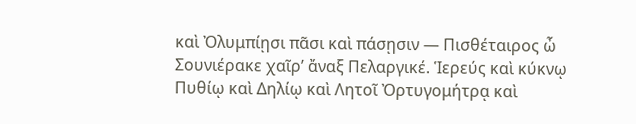καὶ Ὀλυμπίῃσι πᾶσι καὶ πάσῃσιν — Πισθέταιρος ὦ Σουνιέρακε χαῖρʼ ἄναξ Πελαργικέ. Ἱερεύς καὶ κύκνῳ Πυθίῳ καὶ Δηλίῳ καὶ Λητοῖ Ὀρτυγομήτρᾳ καὶ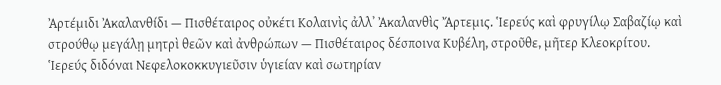Ἀρτέμιδι Ἀκαλανθίδι — Πισθέταιρος οὐκέτι Κολαινὶς ἀλλʼ Ἀκαλανθὶς Ἄρτεμις. Ἱερεύς καὶ φρυγίλῳ Σαβαζίῳ καὶ στρούθῳ μεγάλῃ μητρὶ θεῶν καὶ ἀνθρώπων — Πισθέταιρος δέσποινα Κυβέλη, στροῦθε, μῆτερ Κλεοκρίτου. Ἱερεύς διδόναι Νεφελοκοκκυγιεῦσιν ὑγιείαν καὶ σωτηρίαν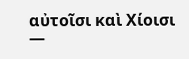αὐτοῖσι καὶ Χίοισι —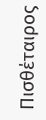Πισθέταιρος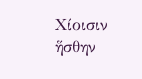Χίοισιν ἥσθην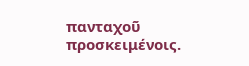πανταχοῦ προσκειμένοις.